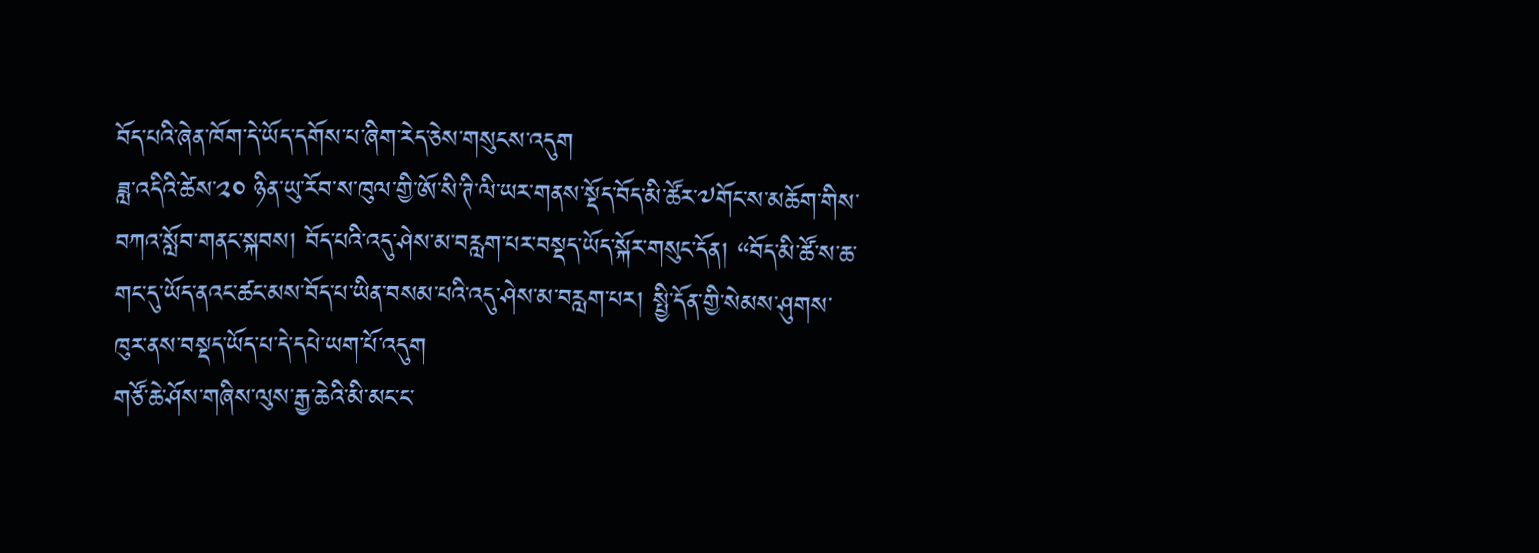བོད་པའི་ཞེན་ཁོག་དེ་ཡོད་དགོས་པ་ཞིག་རེད་ཅེས་གསུངས་འདུག
ཟླ་འདིའི་ཚེས་༢༠ ཉིན་ཡུ་རོབ་ས་ཁུལ་གྱི་ཨོ་སི་ཊི་ལི་ཡར་གནས་སྡོད་བོད་མི་ཚོར་༧གོང་ས་མཆོག་གིས་བཀའ་སློབ་གནང་སྐབས། བོད་པའི་འདུ་ཤེས་མ་བརླག་པར་བསྡད་ཡོད་སྐོར་གསུང་དོན། “བོད་མི་ཚོ་ས་ཆ་གང་དུ་ཡོད་ནའང་ཚང་མས་བོད་པ་ཡིན་བསམ་པའི་འདུ་ཤེས་མ་བརླག་པར། སྤྱི་དོན་གྱི་སེམས་ཤུགས་ཁུར་ནས་བསྡད་ཡོད་པ་དེ་དཔེ་ཡག་པོ་འདུག
གཙོ་ཆེ་ཤོས་གཞིས་ལུས་རྒྱ་ཆེའི་མི་མང་ང་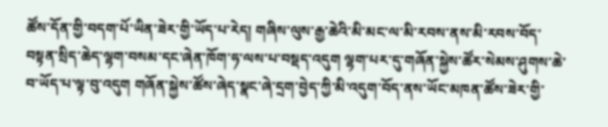ཚོས་དོན་གྱི་བདག་པོ་ཡིན་ཟེར་གྱི་ཡོད་པ་རེད། གཞིས་ལུས་རྒྱ་ཆེའི་མི་མང་ལ་མི་རབས་ནས་མི་རབས་བོད་བསྟན་སྲིད་ཆེད་ལྷག་བསམ་དང་ཞེན་ཁོག་ཧ་ལས་པ་བསྡད་འདུག ལྷག་པར་དུ་གཞོན་སྐྱེས་ཚོར་སེམས་ཤུགས་ཆེ་བ་ཡོད་པ་ལྟ་བུ་འདུག གཞོན་སྐྱེས་ཚོས་ཞེད་སྣང་ཞེ་དྲག་བྱེད་ཀྱི་མི་འདུག་བོད་ནས་ཡོང་མཁན་ཚོས་ཟེར་གྱི་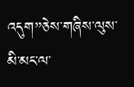འདུག”ཅེས་གཞིས་ལུས་མི་མང་ལ་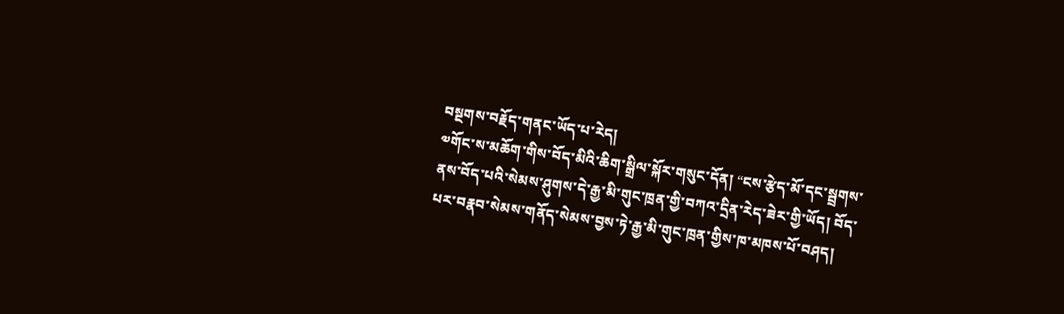བསྔགས་བརྗོད་གནང་ཡོད་པ་རེད།
༧གོང་ས་མཆོག་གིས་བོད་མིའི་ཆིག་སྒྲིལ་སྐོར་གསུང་དོན། “ངས་རྩེད་མོ་དང་སྦྲགས་ནས་བོད་པའི་སེམས་ཤུགས་དེ་རྒྱ་མི་གུང་ཁྲན་གྱི་བཀའ་དྲིན་རེད་ཟེར་གྱི་ཡོད། བོད་པར་བརྣབ་སེམས་གནོད་སེམས་བྱས་ཏེ་རྒྱ་མི་གུང་ཁྲན་གྱིས་ཁ་མཁས་པོ་བཤད།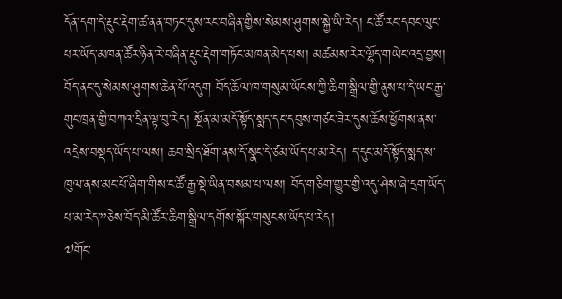དོན་དག་དེ་རྡུང་རྡེག་ཚ་ནན་བཏང་དུས་རང་བཞིན་གྱིས་སེམས་ཤུགས་སྐྱེ་ཡི་རེད། ང་ཚོ་རང་དབང་ལུང་པར་ཡོད་མཁན་ཚོར་ཉིན་རེ་བཞིན་རྡུང་རྡེག་གཏོང་མཁན་མེད་པས། མཚམས་རེར་ལྷོད་གཡེང་འདྲ་བྱས། བོད་ནང་དུ་སེམས་ཤུགས་ཆེན་པོ་འདུག བོད་ཆོལ་ཁ་གསུམ་ཡོངས་ཀྱི་ཆིག་སྒྲིལ་གྱི་ནུས་པ་དེ་ཡང་རྒྱ་གུང་ཁྲན་གྱི་བཀའ་དྲིན་ལྟ་བུ་རེད། སྔོན་མ་མདོ་སྟོད་སྨད་དང་དབུས་གཙང་ཟེར་དུས་ཆོས་ཕྱོགས་ནས་འདྲེས་བསྡད་ཡོད་པ་ལས། ཆབ་སྲིད་ཐོག་ནས་དོ་སྣང་དེ་ཙམ་ཡོད་པ་མ་རེད། ད་དུང་མདོ་སྟོད་སྨད་ས་ཁུལ་ནས་མང་པོ་ཞིག་གིས་ང་ཚོ་རྒྱ་སྡེ་ཡིན་བསམ་པ་ལས། བོད་གཅིག་གྱུར་གྱི་འདུ་ཤེས་ཞེ་དྲག་ཡོད་པ་མ་རེད་”ཅེས་བོད་མི་ཚོར་ཆིག་སྒྲིལ་དགོས་སྐོར་གསུངས་ཡོད་པ་རེད།
༧གོང་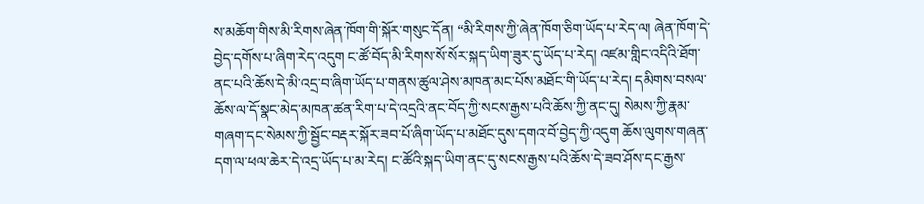ས་མཆོག་གིས་མི་རིགས་ཞེན་ཁོག་གི་སྐོར་གསུང་དོན། “མི་རིགས་ཀྱི་ཞེན་ཁོག་ཅིག་ཡོད་པ་རེད་ལ། ཞེན་ཁོག་དེ་བྱེད་དགོས་པ་ཞིག་རེད་འདུག ང་ཚོ་བོད་མི་རིགས་སོ་སོར་སྐད་ཡིག་ཟུར་དུ་ཡོད་པ་རེད། འཛམ་གླིང་འདིའི་ཐོག་ནང་པའི་ཆོས་དེ་མི་འདྲ་བ་ཞིག་ཡོད་པ་གནས་ཚུལ་ཤེས་མཁན་མང་པོས་མཐོང་གི་ཡོད་པ་རེད། དམིགས་བསལ་ཆོས་ལ་དོ་སྣང་མེད་མཁན་ཚན་རིག་པ་དེ་འདྲའི་ནང་བོད་ཀྱི་སངས་རྒྱས་པའི་ཆོས་ཀྱི་ནང་དུ། སེམས་ཀྱི་རྣམ་གཞག་དང་སེམས་ཀྱི་སྦྱོང་བརྡར་སྐོར་ཟབ་པོ་ཞིག་ཡོད་པ་མཐོང་དུས་དགའ་བོ་བྱེད་ཀྱི་འདུག ཆོས་ལུགས་གཞན་དག་ལ་ཕལ་ཆེར་དེ་འདྲ་ཡོད་པ་མ་རེད། ང་ཚོའི་སྐད་ཡིག་ནང་དུ་སངས་རྒྱས་པའི་ཆོས་དེ་ཟབ་ཤོས་དང་རྒྱས་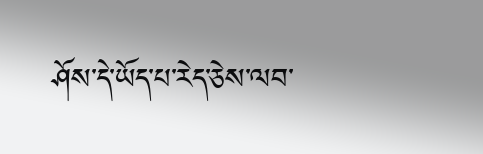ཤོས་དེ་ཡོད་པ་རེད་ཅེས་ལབ་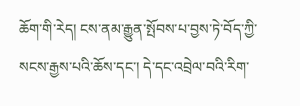ཆོག་གི་རེད། ངས་ནམ་རྒྱུན་སྤོབས་པ་བྱས་ཏེ་བོད་ཀྱི་སངས་རྒྱས་པའི་ཆོས་དང་། དེ་དང་འབྲེལ་བའི་རིག་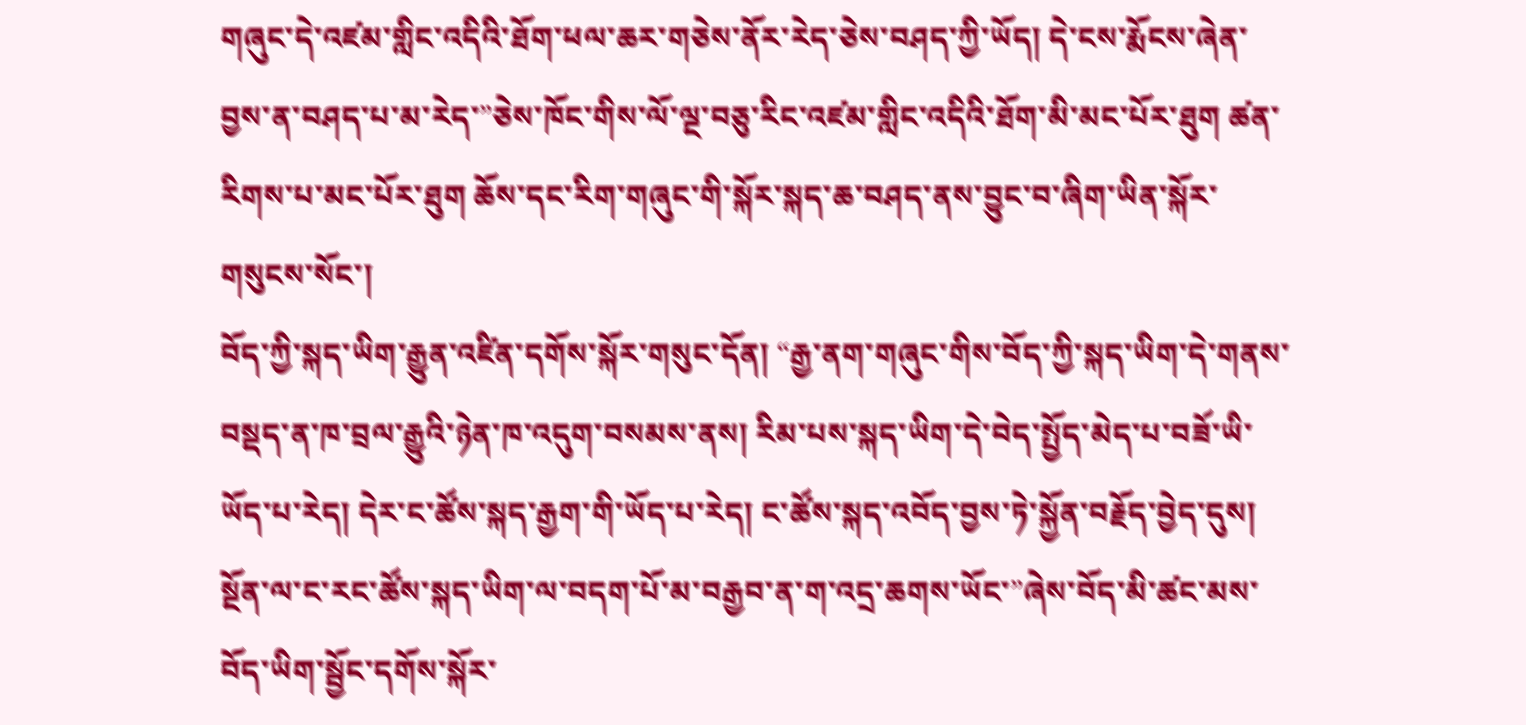གཞུང་དེ་འཛམ་གླིང་འདིའི་ཐོག་ཕལ་ཆར་གཅེས་ནོར་རེད་ཅེས་བཤད་ཀྱི་ཡོད། དེ་ངས་རྨོངས་ཞེན་བྱས་ན་བཤད་པ་མ་རེད་”ཅེས་ཁོང་གིས་ལོ་ལྔ་བཅུ་རིང་འཛམ་གླིང་འདིའི་ཐོག་མི་མང་པོར་ཐུག ཚན་རིགས་པ་མང་པོར་ཐུག ཆོས་དང་རིག་གཞུང་གི་སྐོར་སྐད་ཆ་བཤད་ནས་བྱུང་བ་ཞིག་ཡིན་སྐོར་གསུངས་སོང་།
བོད་ཀྱི་སྐད་ཡིག་རྒྱུན་འཛིན་དགོས་སྐོར་གསུང་དོན། “རྒྱ་ནག་གཞུང་གིས་བོད་ཀྱི་སྐད་ཡིག་དེ་གནས་བསྡད་ན་ཁ་བྲལ་རྒྱུའི་ཉེན་ཁ་འདུག་བསམས་ནས། རིམ་པས་སྐད་ཡིག་དེ་བེད་སྤྱོད་མེད་པ་བཟོ་ཡི་ཡོད་པ་རེད། དེར་ང་ཚོས་སྐད་རྒྱག་གི་ཡོད་པ་རེད། ང་ཚོས་སྐད་འབོད་བྱས་ཏེ་སྐྱོན་བརྗོད་བྱེད་དུས། སྔོན་ལ་ང་རང་ཚོས་སྐད་ཡིག་ལ་བདག་པོ་མ་བརྒྱབ་ན་ག་འདྲ་ཆགས་ཡོང་”ཞེས་བོད་མི་ཚང་མས་བོད་ཡིག་སྦྱོང་དགོས་སྐོར་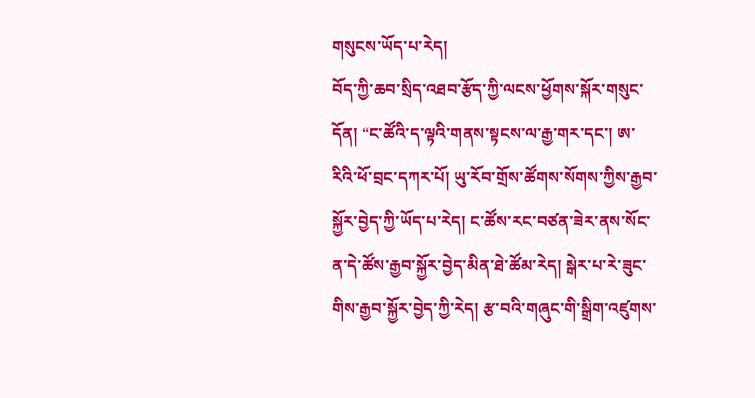གསུངས་ཡོད་པ་རེད།
བོད་ཀྱི་ཆབ་སྲིད་འཐབ་རྩོད་ཀྱི་ལངས་ཕྱོགས་སྐོར་གསུང་དོན། “ང་ཚོའི་ད་ལྟའི་གནས་སྟངས་ལ་རྒྱ་གར་དང་། ཨ་རིའི་ཕོ་བྲང་དཀར་པོ། ཡུ་རོབ་གྲོས་ཚོགས་སོགས་ཀྱིས་རྒྱབ་སྐྱོར་བྱེད་ཀྱི་ཡོད་པ་རེད། ང་ཚོས་རང་བཙན་ཟེར་ནས་སོང་ན་དེ་ཚོས་རྒྱབ་སྐྱོར་བྱེད་མིན་ཐེ་ཚོམ་རེད། སྒེར་པ་རེ་ཟུང་གིས་རྒྱབ་སྐྱོར་བྱེད་ཀྱི་རེད། རྩ་བའི་གཞུང་གི་སྒྲིག་འཛུགས་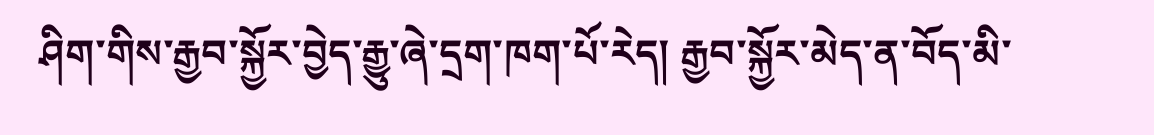ཤིག་གིས་རྒྱབ་སྐྱོར་བྱེད་རྒྱུ་ཞེ་དྲག་ཁག་པོ་རེད། རྒྱབ་སྐྱོར་མེད་ན་བོད་མི་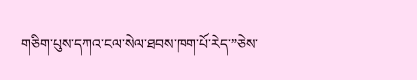གཅིག་པུས་དཀའ་ངལ་སེལ་ཐབས་ཁག་པོ་རེད་”ཅེས་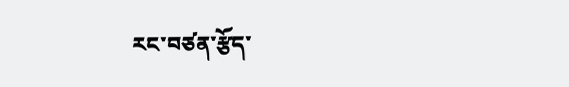རང་བཙན་རྩོད་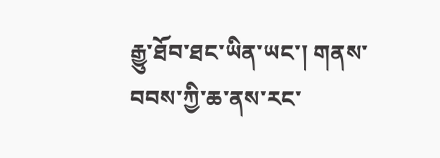རྒྱུ་ཐོབ་ཐང་ཡིན་ཡང་། གནས་བབས་ཀྱི་ཆ་ནས་རང་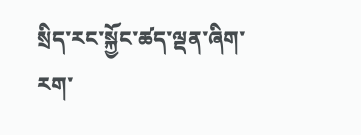སྲིད་རང་སྐྱོང་ཚད་ལྡན་ཞིག་རག་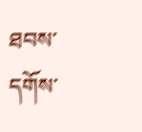ཐབས་དགོས་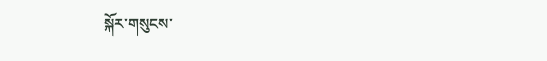སྐོར་གསུངས་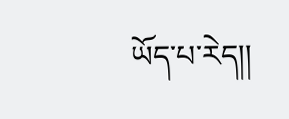ཡོད་པ་རེད།།